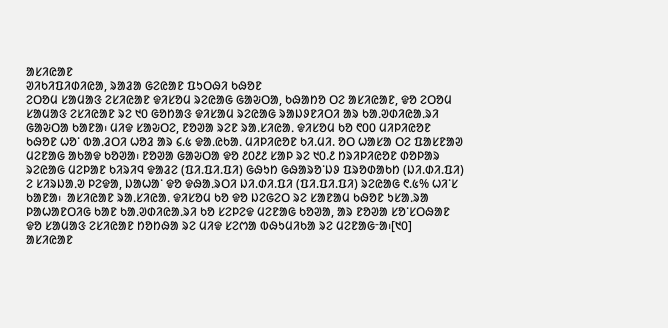ᱟᱥᱤᱭᱟᱱ
ᱣᱤᱠᱤᱯᱤᱰᱤᱭᱟ, ᱨᱟᱲᱟ ᱜᱮᱭᱟᱱ ᱯᱩᱛᱷᱤ ᱠᱷᱚᱱ
ᱮᱛᱚᱢ ᱥᱟᱢᱟᱝ ᱮᱥᱤᱭᱟᱱ ᱫᱤᱥᱚᱢ ᱨᱮᱭᱟᱜ ᱜᱟᱶᱛᱟ, ᱠᱷᱟᱴᱚ ᱛᱮ ᱟᱥᱤᱭᱟᱱ, ᱫᱚ ᱮᱛᱚᱢ ᱥᱟᱢᱟᱝ ᱮᱥᱤᱭᱟᱱ ᱨᱮ ᱑᱐ ᱜᱚᱴᱟᱝ ᱫᱤᱥᱟᱢ ᱨᱮᱭᱟᱜ ᱨᱟᱡᱽᱱᱤᱛᱤ ᱟᱨ ᱠᱟᱹᱣᱰᱤᱭᱟᱹᱨᱤ ᱜᱟᱶᱛᱟ ᱠᱟᱱᱟ᱾ ᱢᱤᱫ ᱥᱟᱶᱛᱮ, ᱱᱚᱣᱟ ᱨᱮᱱ ᱨᱟᱹᱥᱤᱭᱟᱹ ᱫᱤᱥᱚᱢ ᱠᱚ ᱖᱐᱐ ᱢᱤᱞᱤᱭᱚᱱ ᱠᱷᱚᱱ ᱦᱚᱸ ᱵᱟᱹᱲᱛᱤ ᱦᱚᱲ ᱟᱨ ᱔.᱕ ᱫᱟᱹᱭᱠᱟᱹ ᱢᱤᱞᱤᱭᱚᱱ ᱠᱤ.ᱢᱤ. ᱚᱛ ᱦᱟᱥᱟ ᱛᱮ ᱯᱟᱥᱱᱟᱣ ᱢᱮᱱᱟᱜ ᱟᱠᱟᱫ ᱠᱚᱣᱟ᱾ ᱱᱚᱣᱟ ᱜᱟᱶᱛᱟ ᱫᱚ ᱒᱐᱒᱒ ᱥᱟᱞ ᱨᱮ ᱑᱐.᱒ ᱴᱨᱤᱞᱤᱭᱚᱱ ᱰᱚᱞᱟᱨ ᱨᱮᱭᱟᱜ ᱢᱮᱞᱟᱱ ᱠᱤᱨᱤᱧ ᱫᱟᱲᱮ (ᱯᱤ.ᱯᱤ.ᱯᱤ) ᱜᱷᱩᱴ ᱜᱷᱟᱨᱚᱸᱡᱽ ᱯᱨᱚᱰᱟᱠᱴ (ᱡᱤ.ᱰᱤ.ᱯᱤ) ᱮ ᱥᱤᱨᱡᱟᱹᱣ ᱞᱮᱫᱟ, ᱡᱟᱦᱟᱸ ᱫᱚ ᱫᱷᱟᱹᱨᱛᱤ ᱡᱤ.ᱰᱤ.ᱯᱤ (ᱯᱤ.ᱯᱤ.ᱯᱤ) ᱨᱮᱭᱟᱜ ᱖.᱕% ᱦᱤᱸᱥ ᱠᱟᱱᱟ᱾  ᱟᱥᱤᱭᱟᱱ ᱨᱟᱹᱥᱤᱭᱟᱹ ᱫᱤᱥᱚᱢ ᱠᱚ ᱫᱚ ᱡᱮᱜᱮᱛ ᱨᱮ ᱥᱟᱱᱟᱢ ᱠᱷᱚᱱ ᱩᱥᱟᱹᱨᱟ ᱞᱟᱦᱟᱱᱛᱤᱜ ᱠᱟᱱ ᱠᱟᱹᱣᱰᱤᱭᱟᱹᱨᱤ ᱠᱚ ᱥᱮᱞᱮᱫ ᱢᱮᱱᱟᱜ ᱠᱚᱣᱟ, ᱟᱨ ᱱᱚᱣᱟ ᱥᱚᱸᱥᱛᱷᱟᱱ ᱫᱚ ᱥᱟᱢᱟᱝ ᱮᱥᱤᱭᱟᱱ ᱴᱚᱴᱷᱟ ᱨᱮ ᱢᱤᱫ ᱥᱮᱬᱟ ᱵᱷᱩᱢᱤᱠᱟ ᱨᱮ ᱢᱮᱱᱟᱜᱼᱟ᱾[᱑᱐]
ᱟᱥᱤᱭᱟᱱ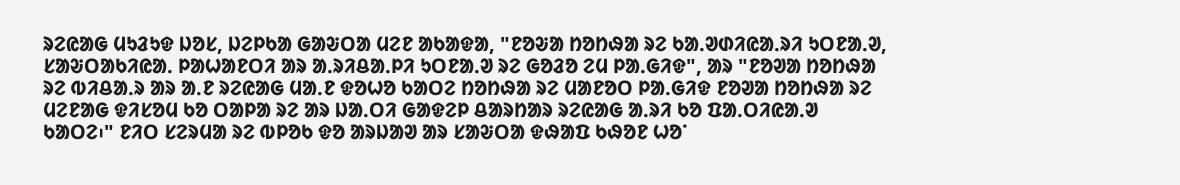ᱨᱮᱭᱟᱜ ᱢᱩᱲᱩᱫ ᱡᱚᱥ, ᱡᱮᱞᱠᱟ ᱜᱟᱶᱛᱟ ᱢᱮᱱ ᱟᱠᱟᱫᱟ, "ᱱᱚᱶᱟ ᱴᱚᱴᱷᱟ ᱨᱮ ᱠᱟᱹᱣᱰᱤᱭᱟᱹᱨᱤ ᱩᱛᱱᱟᱹᱣ, ᱥᱟᱶᱛᱟᱠᱤᱭᱟᱹ ᱞᱟᱦᱟᱱᱛᱤ ᱟᱨ ᱟᱹᱨᱤᱪᱟᱹᱞᱤ ᱩᱛᱱᱟᱹᱣ ᱨᱮ ᱜᱚᱲᱚ ᱮᱢ ᱞᱟᱹᱜᱤᱫ", ᱟᱨ "ᱱᱚᱣᱟ ᱴᱚᱴᱷᱟ ᱨᱮ ᱵᱤᱪᱟᱹᱨ ᱟᱨ ᱟᱹᱱ ᱨᱮᱭᱟᱜ ᱢᱟᱹᱱ ᱫᱚᱦᱚ ᱠᱟᱛᱮ ᱴᱚᱴᱷᱟ ᱨᱮ ᱢᱟᱱᱚᱛ ᱞᱟᱹᱜᱤᱫ ᱱᱚᱣᱟ ᱴᱚᱴᱷᱟ ᱨᱮ ᱢᱮᱱᱟᱜ ᱫᱤᱥᱚᱢ ᱠᱚ ᱛᱟᱞᱟ ᱨᱮ ᱟᱨ ᱡᱟᱹᱛᱤ ᱜᱟᱫᱮᱞ ᱪᱟᱨᱴᱟᱨ ᱨᱮᱭᱟᱜ ᱟᱹᱨᱤ ᱠᱚ ᱯᱟᱹᱛᱤᱭᱟᱹᱣ ᱠᱟᱛᱮ᱾" ᱱᱤᱛ ᱥᱮᱨᱢᱟ ᱨᱮ ᱵᱞᱚᱠ ᱫᱚ ᱟᱨᱡᱟᱣ ᱟᱨ ᱥᱟᱶᱛᱟ ᱫᱷᱟᱯ ᱠᱷᱚᱱ ᱦᱚᱸ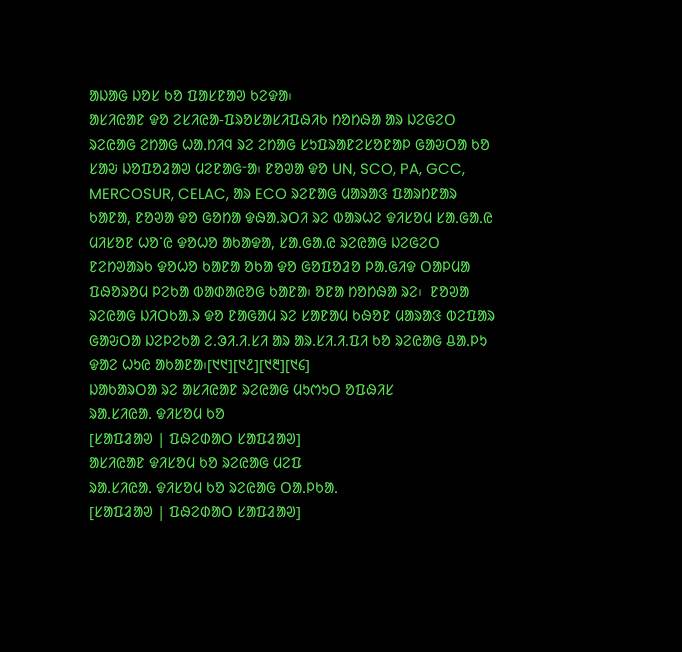ᱟᱡᱟᱜ ᱡᱚᱥ ᱠᱚ ᱯᱟᱥᱱᱟᱣ ᱠᱮᱫᱟ᱾
ᱟᱥᱤᱭᱟᱱ ᱫᱚ ᱮᱥᱤᱭᱟ-ᱯᱨᱚᱥᱟᱥᱤᱯᱷᱤᱠ ᱴᱚᱴᱷᱟ ᱟᱨ ᱡᱮᱜᱮᱛ ᱨᱮᱭᱟᱜ ᱮᱴᱟᱜ ᱦᱟᱹᱴᱤᱧ ᱨᱮ ᱮᱴᱟᱜ ᱥᱩᱯᱨᱟᱱᱮᱥᱚᱱᱟᱞ ᱜᱟᱶᱛᱟ ᱠᱚ ᱥᱟᱶ ᱡᱚᱯᱚᱲᱟᱣ ᱢᱮᱱᱟᱜᱼᱟ᱾ ᱱᱚᱣᱟ ᱫᱚ UN, SCO, PA, GCC, MERCOSUR, CELAC, ᱟᱨ ECO ᱨᱮᱱᱟᱜ ᱢᱟᱨᱟᱝ ᱯᱟᱨᱴᱱᱟᱨ ᱠᱟᱱᱟ, ᱱᱚᱣᱟ ᱫᱚ ᱜᱚᱴᱟ ᱫᱷᱟᱹᱨᱛᱤ ᱨᱮ ᱵᱟᱨᱦᱮ ᱫᱤᱥᱚᱢ ᱥᱟᱹᱜᱟᱹᱭ ᱢᱤᱥᱚᱱ ᱦᱚᱸᱭ ᱫᱚᱦᱚ ᱟᱠᱟᱫᱟ, ᱥᱟᱹᱜᱟᱹᱭ ᱨᱮᱭᱟᱜ ᱡᱮᱜᱮᱛ ᱱᱮᱴᱣᱟᱨᱠ ᱫᱚᱦᱚ ᱠᱟᱱᱟ ᱚᱠᱟ ᱫᱚ ᱜᱚᱯᱚᱲᱚ ᱞᱟᱹᱜᱤᱫ ᱛᱟᱞᱢᱟ ᱯᱷᱚᱨᱚᱢ ᱞᱮᱠᱟ ᱵᱟᱰᱟᱭᱚᱜ ᱠᱟᱱᱟ᱾ ᱚᱱᱟ ᱴᱚᱴᱷᱟ ᱨᱮ᱾  ᱱᱚᱣᱟ ᱨᱮᱭᱟᱜ ᱡᱤᱛᱠᱟᱹᱨ ᱫᱚ ᱱᱟᱜᱟᱢ ᱨᱮ ᱥᱟᱱᱟᱢ ᱠᱷᱚᱱ ᱢᱟᱨᱟᱝ ᱵᱮᱯᱟᱨ ᱜᱟᱶᱛᱟ ᱡᱮᱞᱮᱠᱟ ᱮ.ᱳᱤ.ᱤ.ᱥᱤ ᱟᱨ ᱟᱨ.ᱥᱤ.ᱤ.ᱯᱤ ᱠᱚ ᱨᱮᱭᱟᱜ ᱪᱟᱹᱞᱩ ᱫᱟᱮ ᱦᱩᱭ ᱟᱠᱟᱱᱟ᱾[᱑᱑][᱑᱒][᱑᱓][᱑᱔]
ᱡᱟᱠᱟᱨᱛᱟ ᱨᱮ ᱟᱥᱤᱭᱟᱱ ᱨᱮᱭᱟᱜ ᱢᱩᱬᱩᱛ ᱚᱯᱷᱤᱥ
ᱨᱟᱹᱥᱤᱭᱟᱹ ᱫᱤᱥᱚᱢ ᱠᱚ
[ᱥᱟᱯᱲᱟᱣ | ᱯᱷᱮᱰᱟᱛ ᱥᱟᱯᱲᱟᱣ]
ᱟᱥᱤᱭᱟᱱ ᱫᱤᱥᱚᱢ ᱠᱚ ᱨᱮᱭᱟᱜ ᱢᱮᱯ
ᱨᱟᱹᱥᱤᱭᱟᱹ ᱫᱤᱥᱚᱢ ᱠᱚ ᱨᱮᱭᱟᱜ ᱛᱟᱹᱞᱠᱟᱹ
[ᱥᱟᱯᱲᱟᱣ | ᱯᱷᱮᱰᱟᱛ ᱥᱟᱯᱲᱟᱣ]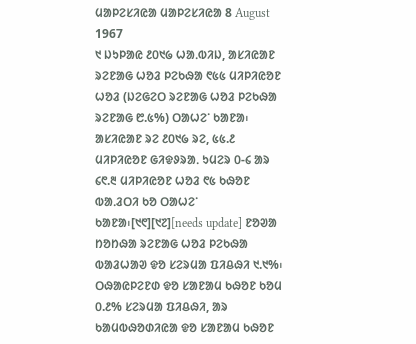ᱢᱟᱞᱮᱥᱤᱭᱟ ᱢᱟᱞᱮᱥᱤᱭᱟ 8 August 1967
᱑ ᱡᱩᱞᱟᱭ ᱒᱐᱑᱙ ᱦᱟᱹᱵᱤᱡ, ᱟᱥᱤᱭᱟᱱ ᱨᱮᱱᱟᱜ ᱦᱚᱲ ᱞᱮᱠᱷᱟ ᱖᱕᱕ ᱢᱤᱞᱤᱭᱚᱱ ᱦᱚᱲ (ᱡᱮᱜᱮᱛ ᱨᱮᱱᱟᱜ ᱦᱚᱲ ᱞᱮᱠᱷᱟ ᱨᱮᱱᱟᱜ ᱘.᱕%) ᱛᱟᱦᱮᱸ ᱠᱟᱱᱟ᱾  ᱟᱥᱤᱭᱟᱱ ᱨᱮ ᱒᱐᱑᱙ ᱨᱮ, ᱕᱕.᱒ ᱢᱤᱞᱤᱭᱚᱱ ᱜᱤᱫᱽᱨᱟᱹ ᱩᱢᱮᱨ ᱐-᱔ ᱟᱨ ᱔᱖.᱓ ᱢᱤᱞᱤᱭᱚᱱ ᱦᱚᱲ ᱖᱕ ᱠᱷᱚᱱ ᱵᱟᱹᱲᱛᱤ ᱠᱚ ᱛᱟᱦᱮᱸ ᱠᱟᱱᱟ᱾[᱑᱖][᱑᱗][needs update] ᱱᱚᱣᱟ ᱴᱚᱴᱷᱟ ᱨᱮᱱᱟᱜ ᱦᱚᱲ ᱞᱮᱠᱷᱟ ᱵᱟᱲᱦᱟᱣ ᱫᱚ ᱥᱮᱨᱢᱟ ᱯᱤᱪᱷᱤ ᱑.᱑%᱾  ᱛᱷᱟᱭᱞᱮᱱᱰ ᱫᱚ ᱥᱟᱱᱟᱢ ᱠᱷᱚᱱ ᱠᱚᱢ ᱐.᱒% ᱥᱮᱨᱢᱟ ᱯᱤᱪᱷᱤ, ᱟᱨ ᱠᱟᱢᱵᱷᱚᱰᱤᱭᱟ ᱫᱚ ᱥᱟᱱᱟᱢ ᱠᱷᱚᱱ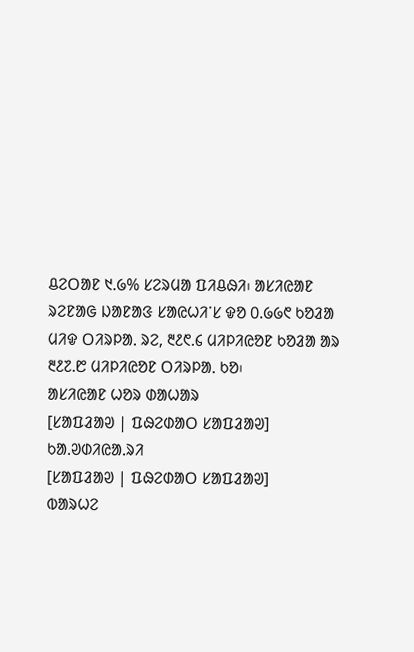ᱪᱮᱛᱟᱱ ᱑.᱙% ᱥᱮᱨᱢᱟ ᱯᱤᱪᱷᱤ᱾ ᱟᱥᱤᱭᱟᱱ ᱨᱮᱱᱟᱜ ᱡᱟᱱᱟᱝ ᱥᱟᱭᱦᱤᱸᱥ ᱫᱚ ᱐.᱙᱙᱖ ᱠᱚᱲᱟ ᱢᱤᱫ ᱛᱤᱨᱞᱟᱹ ᱨᱮ, ᱓᱒᱖.᱔ ᱢᱤᱞᱤᱭᱚᱱ ᱠᱚᱲᱟ ᱟᱨ ᱓᱒᱗.᱘ ᱢᱤᱞᱤᱭᱚᱱ ᱛᱤᱨᱞᱟᱹ ᱠᱚ᱾
ᱟᱥᱤᱭᱟᱱ ᱦᱚᱨ ᱰᱟᱦᱟᱨ
[ᱥᱟᱯᱲᱟᱣ | ᱯᱷᱮᱰᱟᱛ ᱥᱟᱯᱲᱟᱣ]
ᱠᱟᱹᱣᱰᱤᱭᱟᱹᱨᱤ
[ᱥᱟᱯᱲᱟᱣ | ᱯᱷᱮᱰᱟᱛ ᱥᱟᱯᱲᱟᱣ]
ᱵᱟᱨᱦᱮ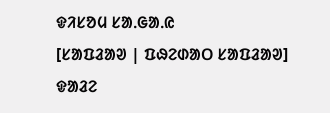ᱫᱤᱥᱚᱢ ᱥᱟᱹᱜᱟᱹᱭ
[ᱥᱟᱯᱲᱟᱣ | ᱯᱷᱮᱰᱟᱛ ᱥᱟᱯᱲᱟᱣ]
ᱫᱟᱲᱮ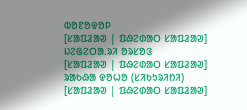ᱵᱚᱱᱚᱫᱚᱞ
[ᱥᱟᱯᱲᱟᱣ | ᱯᱷᱮᱰᱟᱛ ᱥᱟᱯᱲᱟᱣ]
ᱡᱮᱜᱮᱛᱟᱹᱨᱤ ᱚᱨᱥᱚᱝ
[ᱥᱟᱯᱲᱟᱣ | ᱯᱷᱮᱰᱟᱛ ᱥᱟᱯᱲᱟᱣ]
ᱨᱟᱠᱷᱟ ᱫᱚᱦᱚ (ᱥᱤᱠᱩᱨᱤᱴᱤ)
[ᱥᱟᱯᱲᱟᱣ | ᱯᱷᱮᱰᱟᱛ ᱥᱟᱯᱲᱟᱣ]